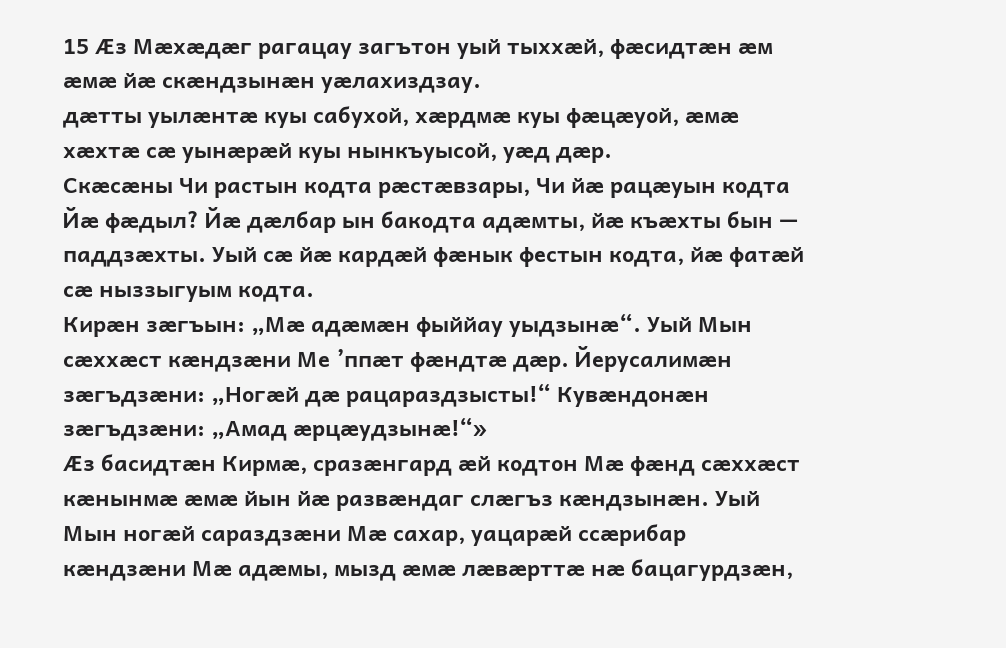15 Ӕз Мӕхӕдӕг рагацау загътон уый тыххӕй, фӕсидтӕн ӕм ӕмӕ йӕ скӕндзынӕн уӕлахиздзау.
дӕтты уылӕнтӕ куы сабухой, хӕрдмӕ куы фӕцӕуой, ӕмӕ хӕхтӕ сӕ уынӕрӕй куы нынкъуысой, уӕд дӕр.
Скӕсӕны Чи растын кодта рӕстӕвзары, Чи йӕ рацӕуын кодта Йӕ фӕдыл? Йӕ дӕлбар ын бакодта адӕмты, йӕ къӕхты бын — паддзӕхты. Уый сӕ йӕ кардӕй фӕнык фестын кодта, йӕ фатӕй сӕ ныззыгуым кодта.
Кирӕн зӕгъын: „Мӕ адӕмӕн фыййау уыдзынӕ“. Уый Мын сӕххӕст кӕндзӕни Ме ’ппӕт фӕндтӕ дӕр. Йерусалимӕн зӕгъдзӕни: „Ногӕй дӕ рацараздзысты!“ Кувӕндонӕн зӕгъдзӕни: „Амад ӕрцӕудзынӕ!“»
Ӕз басидтӕн Кирмӕ, сразӕнгард ӕй кодтон Мӕ фӕнд сӕххӕст кӕнынмӕ ӕмӕ йын йӕ развӕндаг слӕгъз кӕндзынӕн. Уый Мын ногӕй сараздзӕни Мӕ сахар, уацарӕй ссӕрибар кӕндзӕни Мӕ адӕмы, мызд ӕмӕ лӕвӕрттӕ нӕ бацагурдзӕн,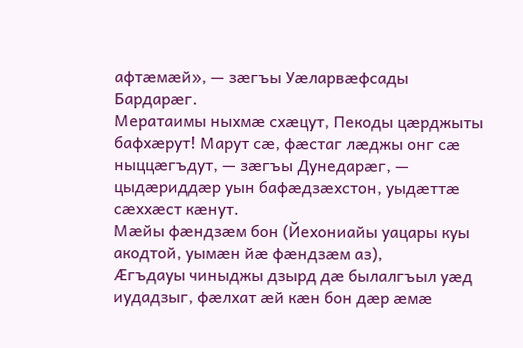афтӕмӕй», — зӕгъы Уӕларвӕфсады Бардарӕг.
Мератаимы ныхмӕ схӕцут, Пекоды цӕрджыты бафхӕрут! Марут сӕ, фӕстаг лӕджы онг сӕ ныццӕгъдут, — зӕгъы Дунедарӕг, — цыдӕриддӕр уын бафӕдзӕхстон, уыдӕттӕ сӕххӕст кӕнут.
Мӕйы фӕндзӕм бон (Йехониайы уацары куы акодтой, уымӕн йӕ фӕндзӕм аз),
Ӕгъдауы чиныджы дзырд дӕ былалгъыл уӕд иудадзыг, фӕлхат ӕй кӕн бон дӕр ӕмӕ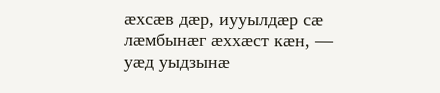ӕхсӕв дӕр, иууылдӕр сӕ лӕмбынӕг ӕххӕст кӕн, — уӕд уыдзынӕ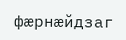фӕрнӕйдзаг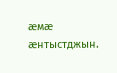ӕмӕ ӕнтыстджын.